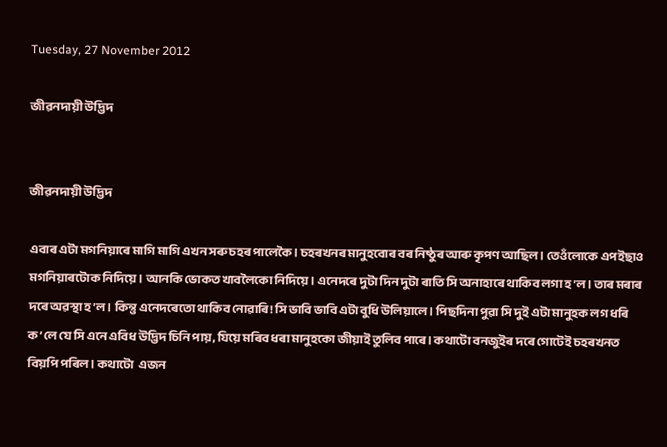Tuesday, 27 November 2012

জীৱনদায়ী উদ্ভিদ


জীৱনদায়ী উদ্ভিদ

এবাৰ এটা মগনিয়াৰে মাগি মাগি এখন সৰু চহৰ পালেকৈ। চহৰখনৰ মানুহবোৰ বৰ নিষ্ঠুৰ আৰু কৃপণ আছিল। তেওঁলোকে এপইছাও মগনিয়াৰটোক নিদিয়ে। আনকি ভোকত খাবলৈকো নিদিয়ে। এনেদৰে দুটা দিন দুটা ৰাতি সি অনাহাৰে থাকিব লগা হ’ল। তাৰ মৰাৰ দৰে অৱস্থা হ’ল। কিন্তু এনেদৰেতো থাকিব নোৱাৰি! সি ভাবি ভাবি এটা বুধি উলিয়ালে। পিছদিনা পুৱা সি দুই এটা মানুহক লগ ধৰি ক’লে যে সি এনে এবিধ উদ্ভিদ চিনি পায়, যিয়ে মৰিব ধৰা মানুহকো জীয়াই তুলিব পাৰে। কথাটো বনজুইৰ দৰে গোটেই চহৰখনত বিয়পি পৰিল। কথাটো  এজন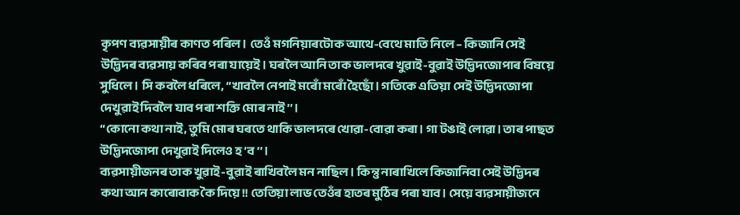কৃপণ ব্যৱসায়ীৰ কাণত পৰিল। তেওঁ মগনিয়াৰটোক আথে-বেথে মাতি নিলে – কিজানি সেই উদ্ভিদৰ ব্যৱসায় কৰিব পৰা যায়েই। ঘৰলৈ আনি তাক ভালদৰে খুৱাই-বুৱাই উদ্ভিদজোপাৰ বিষয়ে সুধিলে। সি কবলৈ ধৰিলে, “খাবলৈ নেপাই মৰোঁ মৰোঁ হৈছোঁ। গতিকে এতিয়া সেই উদ্ভিদজোপা দেখুৱাই দিবলৈ যাব পৰা শক্তি মোৰ নাই’’।
“কোনো কথা নাই, তুমি মোৰ ঘৰতে থাকি ভালদৰে খোৱা-বোৱা কৰা। গা টঙাই লোৱা। তাৰ পাছত উদ্ভিদজোপা দেখুৱাই দিলেও হ’ব’’।
ব্যৱসায়ীজনৰ তাক খুৱাই-বুৱাই ৰাখিবলৈ মন নাছিল। কিন্তু নাৰাখিলে কিজানিবা সেই উদ্ভিদৰ কথা আন কাৰোবাক কৈ দিয়ে!! তেতিয়া লাভ তেওঁৰ হাতৰ মুঠিৰ পৰা যাব। সেয়ে ব্যৱসায়ীজনে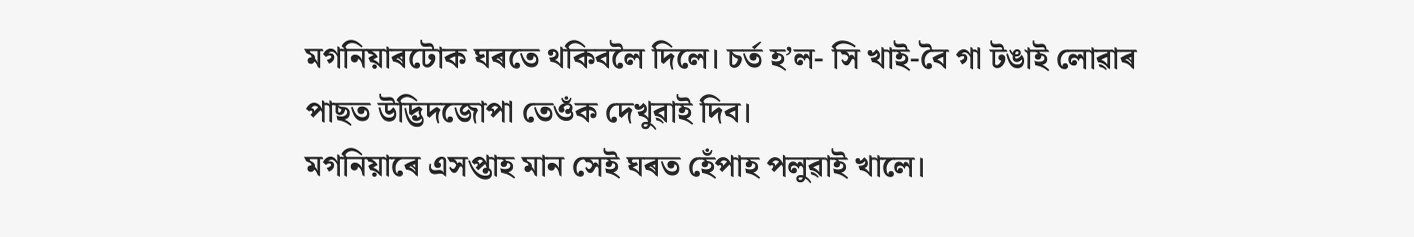মগনিয়াৰটোক ঘৰতে থকিবলৈ দিলে। চৰ্ত হ’ল- সি খাই-বৈ গা টঙাই লোৱাৰ পাছত উদ্ভিদজোপা তেওঁক দেখুৱাই দিব।
মগনিয়াৰে এসপ্তাহ মান সেই ঘৰত হেঁপাহ পলুৱাই খালে।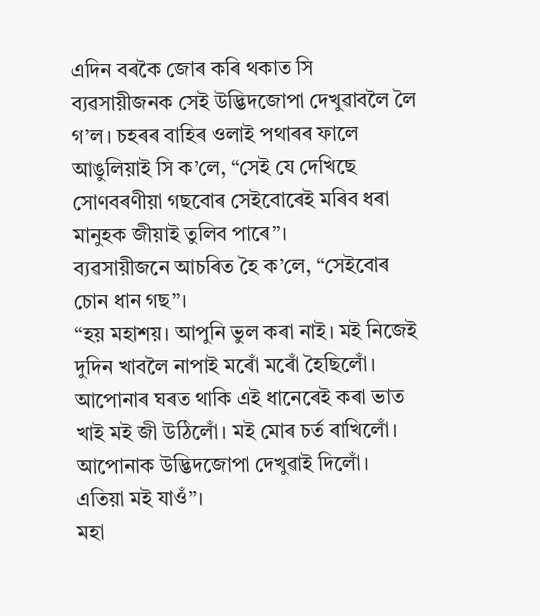এদিন বৰকৈ জোৰ কৰি থকাত সি ব্যৱসায়ীজনক সেই উদ্ভিদজোপা দেখুৱাবলৈ লৈ গ’ল। চহৰৰ বাহিৰ ওলাই পথাৰৰ ফালে আঙুলিয়াই সি ক’লে, “সেই যে দেখিছে সোণবৰণীয়া গছবোৰ সেইবোৰেই মৰিব ধৰা মানুহক জীয়াই তুলিব পাৰে’’।
ব্যৱসায়ীজনে আচৰিত হৈ ক’লে, “সেইবোৰ চোন ধান গছ’’।
“হয় মহাশয়। আপুনি ভুল কৰা নাই। মই নিজেই দুদিন খাবলৈ নাপাই মৰোঁ মৰোঁ হৈছিলোঁ। আপোনাৰ ঘৰত থাকি এই ধানেৰেই কৰা ভাত খাই মই জী উঠিলোঁ। মই মোৰ চৰ্ত ৰাখিলোঁ। আপোনাক উদ্ভিদজোপা দেখুৱাই দিলোঁ। এতিয়া মই যাওঁ’’।
মহা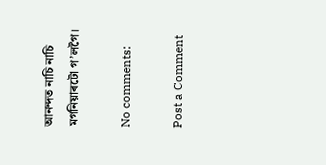আনন্দত নাচি নাচি মগনিয়াৰটো গ’লগৈ।

No comments:

Post a Comment